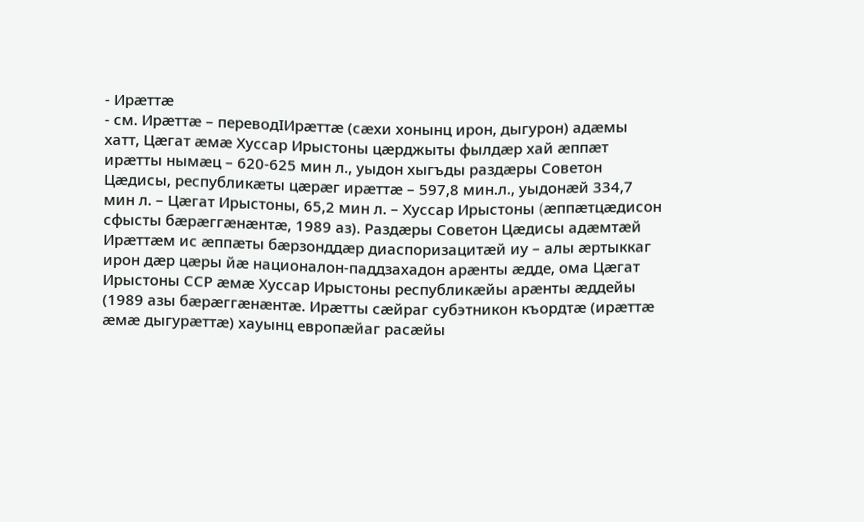- Ирæттæ
- см. Ирæттæ – переводIИрæттæ (сæхи хонынц ирон, дыгурон) адæмы хатт, Цæгат æмæ Хуссар Ирыстоны цæрджыты фылдæр хай æппæт ирæтты нымæц – 620-625 мин л., уыдон хыгъды раздæры Советон Цæдисы, республикæты цæрæг ирæттæ – 597,8 мин.л., уыдонæй 334,7 мин л. – Цæгат Ирыстоны, 65,2 мин л. – Хуссар Ирыстоны (æппæтцæдисон сфысты бæрæггæнæнтæ, 1989 аз). Раздæры Советон Цæдисы адæмтæй Ирæттæм ис æппæты бæрзонддæр диаспоризацитæй иу – алы æртыккаг ирон дæр цæры йæ националон-паддзахадон арæнты æдде, ома Цæгат Ирыстоны ССР æмæ Хуссар Ирыстоны республикæйы арæнты æддейы (1989 азы бæрæггæнæнтæ. Ирæтты сæйраг субэтникон къордтæ (ирæттæ æмæ дыгурæттæ) хауынц европæйаг расæйы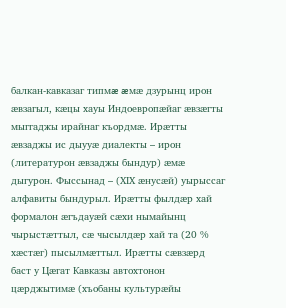балкан-кавказаг типмæ æмæ дзурынц ирон æвзагыл, кæцы хауы Индоевропæйаг æвзæгты мыггаджы ирайнаг къордмæ. Ирæтты æвзаджы ис дыууæ диалекты – ирон (литературон æвзаджы бындур) æмæ дыгурон. Фыссынад – (ХIХ æнусæй) уырыссаг алфавиты бындурыл. Ирæтты фылдæр хай формалон æгъдауæй сæхи нымайынц чырыстæттыл, сæ чысылдæр хай та (20 % хæстæг) пысылмæттыл. Ирæтты сæвзæрд баст у Цæгат Кавказы автохтонон цæрджытимæ (хъобаны культурæйы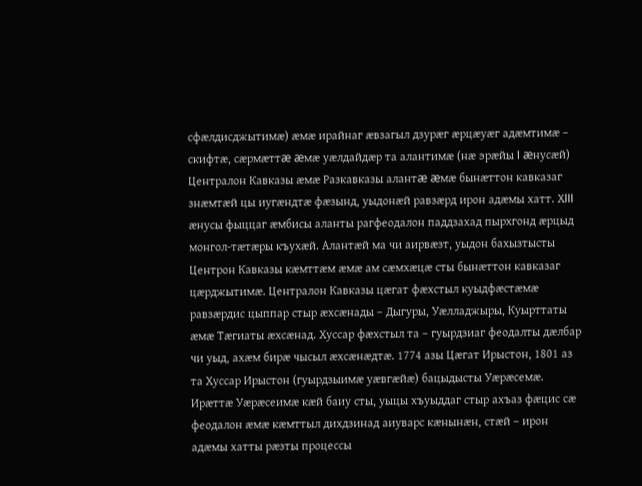сфæлдисджытимæ) æмæ ирайнаг æвзагыл дзурæг æрцæуæг адæмтимæ – скифтæ, сæрмæттæ æмæ уæлдайдæр та алантимæ (нæ эрæйы I æнусæй) Централон Кавказы æмæ Разкавказы алантæ æмæ бынæттон кавказаг знæмтæй цы иугæндтæ фæзынд, уыдонæй равзæрд ирон адæмы хатт. ХIII æнусы фыццаг æмбисы аланты рагфеодалон паддзахад пырхгонд æрцыд монгол-тæтæры къухæй. Алантæй ма чи аирвæзт, уыдон бахызтысты Центрон Кавказы кæмттæм æмæ ам сæмхæцæ сты бынæттон кавказаг цæрджытимæ. Централон Кавказы цæгат фæхстыл куыдфæстæмæ равзæрдис цыппар стыр æхсæнады – Дыгуры, Уæлладжыры, Куырттаты æмæ Тæгиаты æхсæнад. Хуссар фæхстыл та – гуырдзиаг феодалты дæлбар чи уыд, ахæм бирæ чысыл æхсæнæдтæ. 1774 азы Цæгат Ирыстон, 1801 аз та Хуссар Ирыстон (гуырдзыимæ уæвгæйæ) бацыдысты Уæрæсемæ. Ирæттæ Уæрæсеимæ кæй баиу сты, уыцы хъуыддаг стыр ахъаз фæцис сæ феодалон æмæ кæмттыл дихдзинад аиуварс кæнынæн, стæй – ирон адæмы хатты рæзты процессы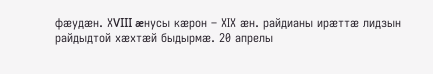фæудæн. ХVIII æнусы кæрон – ХIХ æн. райдианы ирæттæ лидзын райдыдтой хæхтæй быдырмæ. 20 апрелы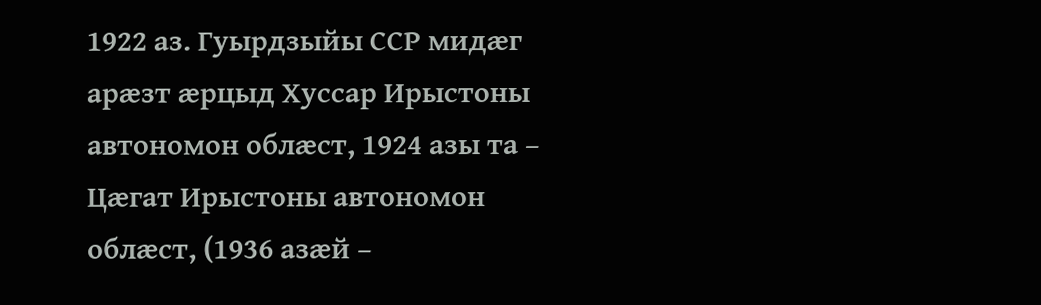1922 аз. Гуырдзыйы ССР мидæг арæзт æрцыд Хуссар Ирыстоны автономон облæст, 1924 азы та – Цæгат Ирыстоны автономон облæст, (1936 азæй –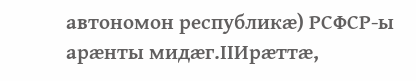автономон республикæ) РСФСР-ы арæнты мидæг.IIИрæттæ,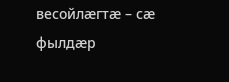весойлæгтæ – сæ фылдæр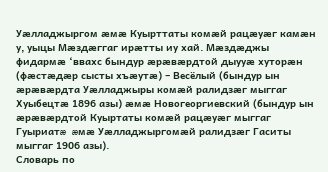Уæлладжыргом æмæ Куырттаты комæй рацæуæг камæн у, уыцы Мæздæггаг ирæтты иу хай. Мæздæджы фидармæ ‘ввахс бындур æрæвæрдтой дыууæ хуторæн (фæстæдæр сысты хъæутæ) – Весёлый (бындур ын æрæвæрдта Уæлладжыры комæй ралидзæг мыггаг Хуыбецтæ 1896 азы) æмæ Новогеоргиевский (бындур ын æрæвæрдтой Куыртаты комæй рацæуæг мыггаг Гуыриатæ æмæ Уæлладжыргомæй ралидзæг Гаситы мыггаг 1906 азы).
Словарь по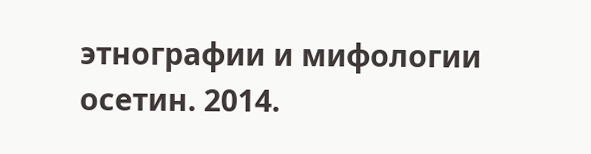этнографии и мифологии осетин. 2014.